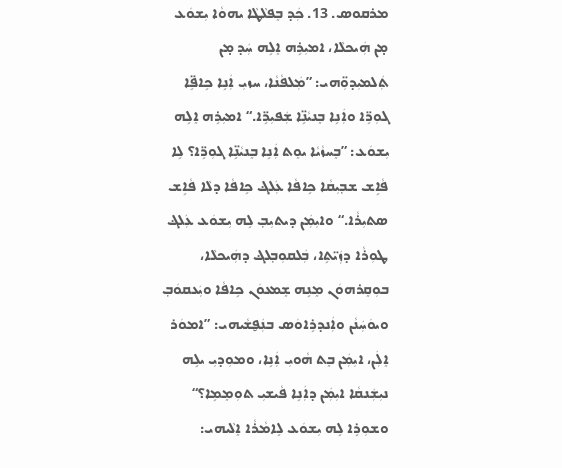ܡܪܩܘܣ. 13. ܟܲܕ ܒܸܦܠܵܛܵܐ ܝܗܘܵܐ ܝܼܫܘܿܥ ܡ̣ܢ ܗܲܝܟܠܵܐ، ܐܡܝܼܪܹܗ ܐܸܠܹܗ ܚܲܕ ܡ̣ܢ ܬܲܠܡܝܼܕܘܼ̈ܗ‌ܝ: ”ܡܲܠܦܵܢܵܐ، ܚܙܝܼ ܐܲܢܹܐ ܟܹܐܦܹ̈ܐ ܓܘܼܪܹ̈ܐ ܘܐܲܢܹܐ ܒܸܢܝܵܢܹ̈ܐ ܫܲܦܝܼܪܹ̈ܐ.“ ܐܡܝܼܪܹܗ ܐܸܠܹܗ ܝܼܫܘܿܥ: ”ܒܸܚܙܵܝܵܐ ܝܘܸܬ ܐܲܢܹܐ ܒܸܢܝܵܢܹ̈ܐ ܓܘܼܪܹ̈ܐ؟ ܠܹܐ ܦܵܐܹܫ ܫܒ݂ܝܼܩܵܐ ܟܹܐܦܵܐ ܥܲܠܔ ܟܹܐܦܵܐ ܕܠܵܐ ܦܵܐܹܫ ܣܬܝܼܪܵܐ.“ ܘܐܝܼܡܲܢ ܕܝܬܝܼܒ݂ ܠܹܗ ܝܼܫܘܿܥ ܥܲܠܔ ܛܘܼܪܵܐ ܕܙܲܝ̈ܬܹ‌ܐ، ܒܲܠܩܘܼܒ݂ܠܔ ܕܗܲܝܟܠܵܐ، ܒܘܼܩܸܪܗܘܿܢ ܡܸܢܹܗ ܫܸܡܥܘܿܢ ܟܹܐܦܵܐ ܘܝܲܥܩܘܿܒ݂ ܘܝܘܿܚܲܢܵܢ ܘܐܲܢܕܪܹܐܘܿܣ ܒܢܲܦ̮ܫܵܝܗ‌ܝ: ”ܐܡܘܿܪ ܐܸܠܲܢ، ܐܝܼܡܲܢ ܒܸܬ ܗܵܘܝܼ ܐܲܢܹܐ، ܘܡܘܼܕܝܼ ܝܠܹܗ ܢܝܼܫܲܢܩܵܐ ܐܝܼܡܲܢ ܕܐܲܢܹܐ ܦܵܝܫܝܼ ܬܘܼܡܸܡܹܐ؟“ ܘܫܘܼܪܹܐ ܠܹܗ ܝܼܫܘܿܥ ܠܹܐܡܵܪܵܐ ܐܸܠܵܝܗ‌ܝ: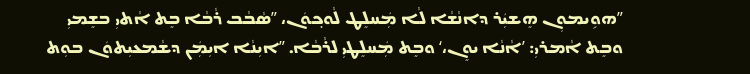”ܗܘܹܝܡܘܼܢ ܗܸܫܝܲܪ ܕܐܢܵܫܵܐ ܠܵܐ ܡܲܚܠܸܛ ܠܵܘܟ݂ܘܿܢ، ”ܣܵܒܵܒ ܪܵܒܵܐ ܒܸܬ ܐܵܬ‌ܝܼ ܒܫܸܡܝܼ ܘܒܸܬ ܐܵܡܪܝܼ: ’ܐܵܢܵܐ ܝܘܸܢ،‘ ܘܒܸܬ ܡܲܚܠܸܛܝܼ ܠܪܵܒܵܐ. ”ܐܝܼܢܵܐ ܐܝܼܡܲܢ ܕܫܵܡܥܝܼܬܘܿܢ ܒܘܼܬ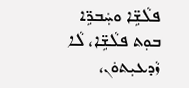ܦܠܵܫܹ̈ܐ ܘܚܲܒܪܹ̈ܐ ܒܘܼܬ ܦܠܵܫܹ̈ܐ، ܠܵܐ ܙܵܕܥܝܼܬܘܿܢ،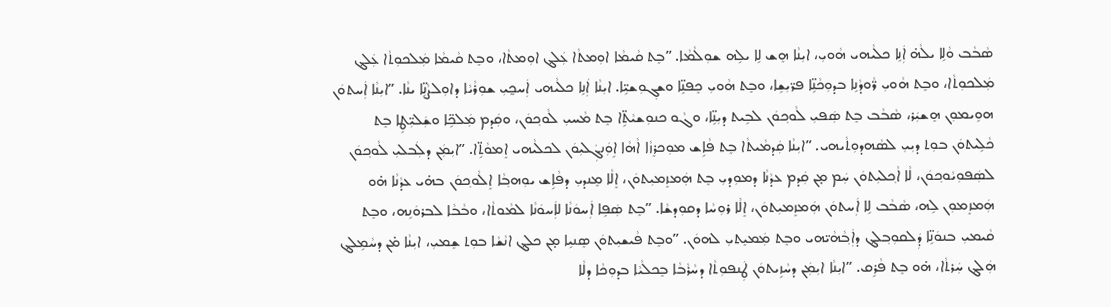ܣܵܒܵܒ ܘܵܠܹܐ ܝܠܵܗ̇ ܐܲܢܹܐ ܟܠܵܝܗ‌ܝ ܗܵܘܝܼ، ܐܝܼܢܵܐ ܗܸܫ ܠܹܐ ܝܠܹܗ ܫܘܼܠܵܡܵܐ. ”ܒܸܬ ܩܵܝܡܵܐ ܐܘܼܡܬܵ‌ܐ ܥܲܠܔ ܐܘܼܡܬܵ‌ܐ، ܘܒܸܬ ܩܵܝܡܵܐ ܡܲܠܟܘܼܬܵ‌ܐ ܥܲܠܔ ܡܲܠܟܘܼܬܵ‌ܐ، ܘܒܸܬ ܗܵܘܝܼ ܪ̈ܵܘܕܵܢܹܐ ܒܕܘܼܟܵܢܹ̈ܐ ܦܪ̈ܝܼܫܹܐ، ܘܒܸܬ ܗܵܘܝܼ ܟܸܦܢܹ̈ܐ ܘܫܓ݂ܘܼܫܝܹ̈ܐ. ܐܝܼܢܵܐ ܐܲܢܹܐ ܟܠܵܝܗ‌ܝ ܐܲܚܟ̰ܝܼ ܫܘܼܪܵܝܵܐ ܕܐܘܼܠܨܵܢܹ̈ܐ ܝܢܵܐ. ”ܐܝܼܢܵܐ ܐܲܚܬܘܿܢ ܗܘܹܝܡܘܼܢ ܗܸܫܝܲܪ، ܣܵܒܵܒ ܒܸܬ ܣܲܦܝܼ ܠܵܘܟ݂ܘܿܢ ܠܒܹܝܬ ܕܝܼܢܹ̈ܐ، ܘܓܵܘ ܟܢܘܼܫܝܵܬܹ̈‌ܐ ܒܸܬ ܡܵܚܝܼ ܠܵܘܟ݂ܘܿܢ، ܘܩܲܕܡ ܡܲܠܟܹ̈ܐ ܘܫܲܠܝܼ̈ܛܹܐ ܒܸܬ ܟܵܠܹܝܬܘܿܢ ܒܘܼܬ ܕܝܼܝܼ ܠܣܵܗܕܘܼܬܵܝܗ‌ܝ. ”ܐܝܼܢܵܐ ܩܲܕܡܵܝܬܵ‌ܐ ܒܸܬ ܦܵܐܹܫ ܡܘܼܟܪܸܙܵܐ ܐܵܗܵܐ ܐܹܘܲܢܓܲܠܝܼܘܿܢ ܠܟܠܵܝܗ‌ܝ ܐܸܡܘܵܬܹ̈‌ܐ. ”ܐܝܼܡܲܢ ܕܠܲܒܠܝܼ ܠܵܘܟ݂ܘܿܢ ܠܣܲܦܘܼܝܵܘܟ݂ܘܿܢ، ܠܵܐ ܐܵܟ݂ܠܝܼܬܘܿܢ ܚܲܡ ܡ̣ܢ ܩܲܕܡ ܥܕܵܢܵܐ ܕܡܘܼܕܝܼ ܒܸܬ ܗܲܡܙܸܡܝܼܬܘܿܢ، ܐܸܠܵܐ ܡܸܢܕܝܼ ܕܦܵܐܹܫ ܝܘܼܗܒ݂ܵܐ ܐܸܠܵܘܟ݂ܘܿܢ ܒܗ̇ܝ ܥܕܵܢܵܐ ܗ̇ܘ ܗܲܡܙܸܡܘܼܢ ܠܹܗ، ܣܵܒܵܒ ܠܹܐ ܐܲܚܬܘܿܢ ܗܲܡܙܸܡܝܼܬܘܿܢ، ܐܸܠܵܐ ܪܘܼܚܵܐ ܕܩܘܼܕܫܵܐ. ”ܒܸܬ ܣܲܦܹܐ ܐܲܚܘܿܢܵܐ ܠܐܲܚܘܿܢܵܐ ܠܡܵܘܬܵ‌ܐ، ܘܒܵܒܵܐ ܠܒܪܘܿܢܹܗ، ܘܒܸܬ ܩܵܝܡܝܼ ܒܢܘܿܢܹ̈ܐ ܕܲܠܩܘܼܒ݂ܠܔ ܕܐܲܒ݂ܵܗܵܝ̈ܗ‌ܝ ܘܒܸܬ ܡܲܡܝܸܬ‌ܝܼ ܠܗܘܿܢ. ”ܘܒܸܬ ܦܵܝܫܝܼܬܘܿܢ ܣܸܢܝܹܐ ܡ̣ܢ ܟܠܔ ܐܢܵܫܵܐ ܒܘܼܬ ܫܸܡܝܼ، ܐܝܼܢܵܐ ܡ̇ܢ ܕܚܵܡܹܠܔ ܗܲܠܔ ܚܲܪܬܵ‌ܐ، ܗ̇ܘ ܒܸܬ ܦܵܪܹܩ. ”ܐܝܼܢܵܐ ܐܝܼܡܲܢ ܕܚܵܙܹܝܬܘܿܢ ܛܲܢܦܘܼܬܵ‌ܐ ܕܚܵܪܵܒܵܐ ܒܸܟܠܵܝܵܐ ܒܕܘܼܟܵܐ ܕܠܵܐ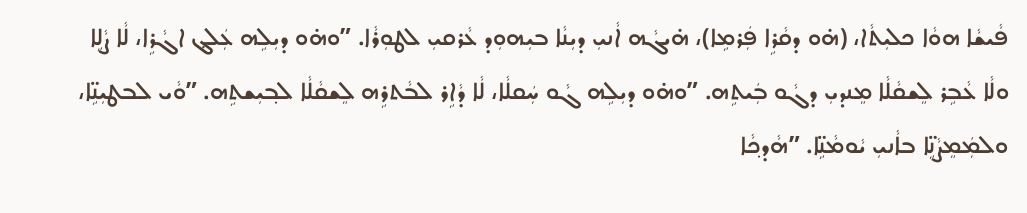ܦܵܝܫܵܐ ܗܘܵܐ ܟܠܝܼܬܵ‌ܐ، (ܗ̇ܘ ܕܩܵܪܹܐ ܦܲܪܡܹܐ)، ܗ̇ܝܓܵܗ ܐܵܢܝܼ ܕܝܼܢܵܐ ܒܝܼܗܘܼܕ ܥܵܪܩܝܼ ܠܛܘܼܪܵܐ. ”ܘܗ̇ܘ ܕܝܼܠܹܗ ܥܲܠܔ ܐܓܵܪܹܐ، ܠܵܐ ܨܵܠܹܐ ܘܠܵܐ ܥܵܒܹܪ ܠܸܫܩܵܠܵܐ ܡܸܢܕܝܼ ܕܓܵܘ ܒܲܝܬܹܗ. ”ܘܗ̇ܘ ܕܝܼܠܹܗ ܓܵܘ ܚܲܩܠܵܐ، ܠܵܐ ܕܵܐܹܪ ܠܒܵܬܪܹܗ ܠܸܫܩܵܠܵܐ ܠܒ݂ܝܼܫܬܹܗ. ”ܘܵܝ ܠܒܛܝܼܢܹ̈ܐ، ܘܠܡܲܡܸܨܵܢܹ̈ܐ ܒܐܵܢܝܼ ܝܵܘܡܵܢܹ̈ܐ. ”ܗܵܕܟ݂ܵܐ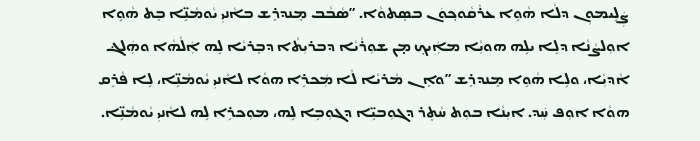ܨܲܠܹܝܡܘܼܢ ܕܠܵܐ ܗܵܘܹܐ ܥܪܵܩܵܘܟ݂ܘܿܢ ܒܣܸܬܘܵܐ. ”ܣܵܒܵܒ ܡܸܢܕܪܸܫ ܒܐܵܢܝܼ ܝܵܘܡܵܢܹ̈ܐ ܒܸܬ ܗܵܘܹܐ ܐܘܼܠܨܵܢܵܐ ܕܠܹܐ ܝܠܹܗ ܗܘܝܼܵܐ ܡܐܲܝܟ݂ ܡ̣ܢ ܫܘܼܪܵܝܵܐ ܕܒܪܝܼܬܵ‌ܐ ܕܒܸܪܝܵܐ ܠܹܗ ܐܲܠܵܗܵܐ ܘܗܲܠܔ ܐܵܕܝܼܵܐ، ܘܠܹܐ ܗܵܘܹܐ ܡܸܢܕܪܸܫ ”ܘܐܸܢ ܡܵܪܝܵܐ ܠܵܐ ܡܲܟܪܹܐ ܗܘܵܐ ܠܐܵܢܝܼ ܝܵܘܡܵܢܹ̈ܐ، ܠܹܐ ܦܵܪܹܩ ܗܘܵܐ ܐܘܼܦ ܚܲܕ. ܐܝܼܢܵܐ ܒܘܼܬ ܚܵܬܸܪ ܕܓܘܼܒܝܹ̈ܐ ܕܓܘܼܒܹܐ ܠܹܗ، ܡܘܼܟܪܹܐ ܠܹܗ ܠܐܵܢܝܼ ܝܵܘܡܵܢܹ̈ܐ.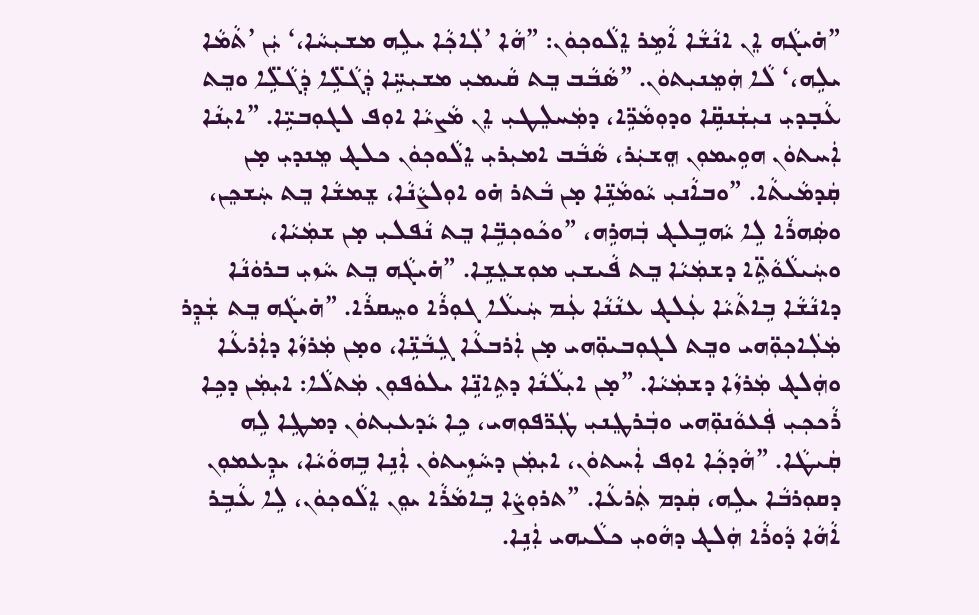”ܗ̇ܝܓܵܗ ܐܸܢ ܐܢܵܫܵܐ ܐܵܡܹܪ ܐܸܠܵܘܟ݂ܘܿܢ: ”ܗܵܐ ’ܠܲܐܟ݂ܵܐ ܝܠܹܗ ܡܫܝܼܚܵܐ،‘ ܝܲܢ ’ܬܵܡܵܐ ܝܠܹܗ،‘ ܠܵܐ ܗܲܡܸܢܝܼܬܘܿܢ. ”ܣܵܒܵܒ ܒܸܬ ܩܵܝܡܝܼ ܡܫܝܼܚܹ̈ܐ ܕܲܓܵܠܹ̈ܐ ܕܲܓܵܠܹ̈ܐ ܘܒܸܬ ܥܵܒ݂ܕܝܼ ܢܝܼܫܲܢܩܹ̈ܐ ܘܕܘܼܡܵܪܹ̈ܐ، ܕܡܲܚܠܸܛܝܼ ܐܸܢ ܡܵܨܝܵܐ ܐܘܼܦ ܠܓܘܼܒܝܹ̈ܐ. ”ܐܝܼܢܵܐ ܐܲܚܬܘܿܢ ܗܘܹܝܡܘܼܢ ܗܸܫܝܲܪ، ܣܵܒܵܒ ܐܡܝܼܪܝܼ ܐܸܠܵܘܟ݂ܘܿܢ ܟܠܔ ܡܸܢܕܝܼ ܡ̣ܢ ܩܲܕܡܵܝܬܵ‌ܐ. ”ܘܒܐܵܢܝܼ ܝܵܘܡܵܢܹ̈ܐ ܡ̣ܢ ܒܵܬܪ ܗ̇ܘ ܐܘܼܠܨܵܢܵܐ، ܫܸܡܫܵܐ ܒܸܬ ܚܲܫܟܸܢ، ܘܣܲܗܪܵܐ ܠܹܐ ܝܵܗܒܹܠܔ ܒܲܗܪܹܗ، ”ܘܟܵܘܟ݂ܒܹ̈ܐ ܒܸܬ ܢܵܦܠܝܼ ܡ̣ܢ ܫܡܲܝܵܐ، ܘܚܲܝܠܵܘܵܬܹ̈‌ܐ ܕܫܡܲܝܵܐ ܒܸܬ ܦܵܝܫܝܼ ܡܘܼܫܥܸܫܹܐ. ”ܗ̇ܝܓܵܗ ܒܸܬ ܚܵܙܝܼ ܒܪܘܿܢܵܐ ܕܐܢܵܫܵܐ ܒܹܐܬܵܝܵܐ ܥܲܠܔ ܥܢܵܢܵܐ ܥܲܡ ܚܲܝܠܵܐ ܓܘܼܪܵܐ ܘܚܸܩܪܵܐ. ”ܗ̇ܝܓܵܗ ܒܸܬ ܫܲܕܸܪ ܡܲܠܲܐܟ݂ܘܼ̈ܗ‌ܝ ܘܒܸܬ ܠܓܘܼܒܝܘܼ̈ܗ‌ܝ ܡ̣ܢ ܐܲܪܒܥܵܐ ܓܹܒܵܢܹ̈ܐ، ܘܡ̣ܢ ܡܲܪܙܵܐ ܕܐܲܪܥܵܐ ܘܗܲܠܔ ܡܲܪܙܵܐ ܕܫܡܲܝܵܐ. ”ܡ̣ܢ ܐܝܼܠܵܢܵܐ ܕܬܹܐܢܹ̈ܐ ܝܠܘܿܦܘܼܢ ܡܲܬܠܵܐ: ܐܝܼܡܲܢ ܕܟܹܐ ܪܵܟܟ݂ܝܼ ܦܲܥܘܵܢܘܼ̈ܗ‌ܝ ܘܒܲܪܛܸܢܝܼ ܛܲܪ̈ܦܘܼܗ‌ܝ، ܟܹܐ ܝܵܕܥܝܼܬܘܿܢ ܕܡܛܹܐ ܠܹܗ ܩܲܝܛܵܐ. ”ܗܵܕܟ݂ܵܐ ܐܘܼܦ ܐܲܚܬܘܿܢ، ܐܝܼܡܲܢ ܕܚܵܙܹܝܬܘܿܢ ܐܲܢܹܐ ܒܹܗܘܵܝܵܐ، ܝܕܹܥܡܘܼܢ ܕܩܘܼܪܒܵܐ ܝܠܹܗ، ܩܲܕܡ ܬܲܪܥܵܐ. ”ܬܪܘܼܨܵܐ ܒܹܐܡܵܪܵܐ ܝܘܸܢ ܐܸܠܵܘܟ݂ܘܿܢ، ܠܹܐ ܥܵܒܹܪ ܐܵܗܵܐ ܕܵܘܪܵܐ ܗܲܠܔ ܕܗܵܘܝܼ ܟܠܵܝܗ‌ܝ ܐܲܢܹܐ.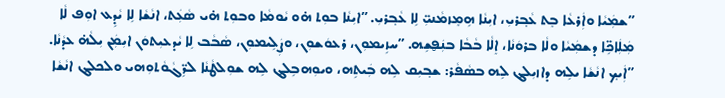”ܫܡܲܝܵܐ ܘܐܲܪܥܵܐ ܒܸܬ ܥܵܒ݂ܪܝܼ، ܐܝܼܢܵܐ ܗܹܡܸܙܡܵܢܝܼ̈ ܠܹܐ ܥܵܒ݂ܪܝܼ. ”ܐܝܼܢܵܐ ܒܘܼܬ ܗ̇ܘ ܝܵܘܡܵܐ ܘܒܘܼܬ ܗ̇ܝ ܣܵܥܲܬ، ܐܢܵܫܵܐ ܠܹܐ ܝܵܕܹܥ ܐܘܼܦ ܠܵܐ ܡܲܠܲܐܟܹ̈ܐ ܕܫܡܲܝܵܐ ܘܠܵܐ ܒܪܘܿܢܵܐ، ܐܸܠܵܐ ܒܵܒܵܐ ܒܢܲܦ̮ܫܹܗ. ”ܚܙܹܝܡܘܼܢ، ܪܥܘܿܫܘܼܢ، ܘܨܲܠܹܝܡܘܼܢ، ܣܵܒܵܒ ܠܹܐ ܝܵܕܥܝܼܬܘܿܢ ܐܝܼܡܲܢ ܝܼܠܵܗ̇ ܥܕܵܢܵܐ. ”ܐܲܝܟ݂ ܐܢܵܫܵܐ ܝܠܹܗ ܕܐܙܝܼܠܔ ܠܹܗ ܒܣܵܦܵܪ: ܫܒ݂ܝܼܩ ܠܹܗ ܒܲܝܬܹܗ، ܘܝܘܼܗܒܹܠܔ ܠܹܗ ܫܘܼܠܛܵܢܵܐ ܠܪܹ̈ܓܵܘܵܬܘܼܗ‌ܝ ܘܠܟܠܔ ܐܢܵܫܵܐ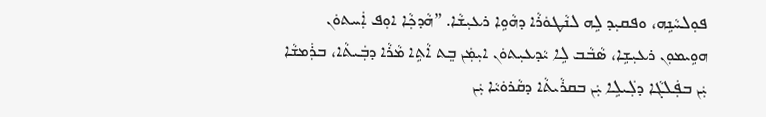ܦܘܼܠܚܵܢܹܗ، ܘܦܩܝܼܕ ܠܹܗ ܠܢܵܛܘܿܪܵܐ ܕܗܵܘܹܐ ܪܥܝܼܫܵܐ. ”ܗܵܕܟ݂ܵܐ ܐܘܼܦ ܐܲܚܬܘܿܢ ܗܘܹܝܡܘܼܢ ܪܥܝܼܫܹܐ، ܣܵܒܵܒ ܠܹܐ ܝܵܕܥܝܼܬܘܿܢ ܐܝܼܡܲܢ ܒܸܬ ܐܵܬܹ‌ܐ ܡܵܪܵܐ ܕܒܲܝܬܵ‌ܐ، ܒܪܲܡܫܵܐ ܝܲܢ ܒܦܲܠܓܵܐ ܕܠܲܝܠܹܐ ܝܲܢ ܒܩܪܵܝܬܵ‌ܐ ܕܩܵܪܘܿܝܵܐ ܝܲܢ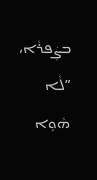ܒܨܲܦܪܵܐ، ”ܠܵܐ ܗܵܘܹܐ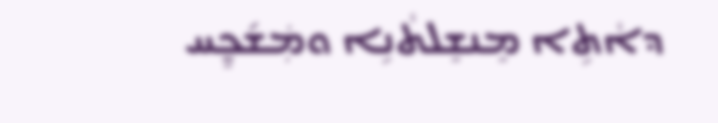ܕܐܵܬܹ‌ܐ ܡܸܢܫܸܠܬܵܢܹܐ ܘܡܲܫ݇ܟ̰ܸܚ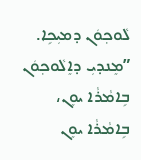ܠܵܘܟ݂ܘܿܢ ܕܡܝܼܟܹܐ. ”ܡܸܢܕܝܼ ܕܐܸܠܵܘܟ݂ܘܿܢ ܒܹܐܡܵܪܵܐ ܝܘܸܢ، ܒܹܐܡܵܪܵܐ ܝܘܸܢ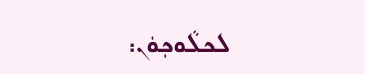ܠܟܠܵܘܟ݂ܘܿܢ: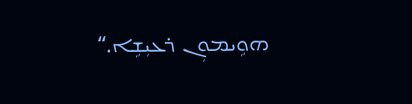ܗܘܹܝܡܘܼܢ ܪܥܝܼܫܹܐ.“